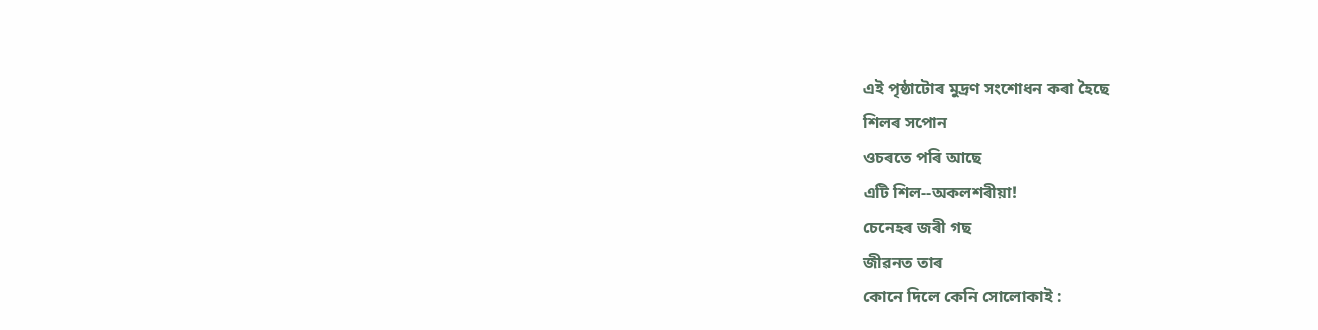এই পৃষ্ঠাটোৰ মুদ্ৰণ সংশোধন কৰা হৈছে
শিলৰ সপোন
ওচৰতে পৰি আছে
এটি শিল--অকলশৰীয়া!
চেনেহৰ জৰী গছ
জীৱনত তাৰ
কোনে দিলে কেনি সোলোকাই :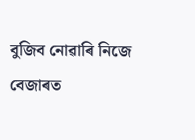বুজিব নোৱাৰি নিজে
বেজাৰত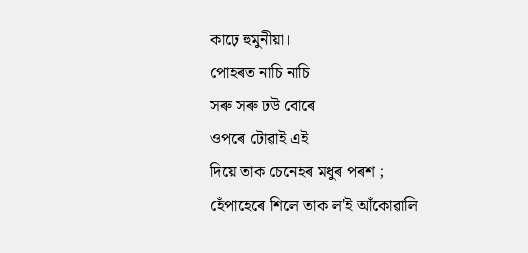কাঢ়ে হুমুনীয়া।
পোহৰত নাচি নাচি
সৰু সৰু ঢউ বোৰে
ওপৰে টোৱাই এই
দিয়ে তাক চেনেহৰ মধুৰ পৰশ ;
হেঁপাহেৰে শিলে তাক ল'ই আঁকোৱালি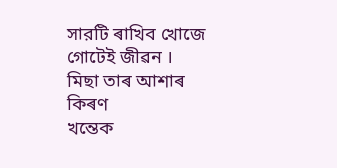সারটি ৰাখিব খোজে
গোটেই জীৱন ।
মিছা তাৰ আশাৰ কিৰণ
খন্তেক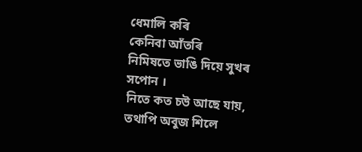ধেমালি কৰি
কেনিবা আঁতৰি
নিমিষতে ভাঙি দিয়ে সুখৰ সপোন ।
নিতে কত চউ আছে যায়,
তথাপি অবুজ শিলে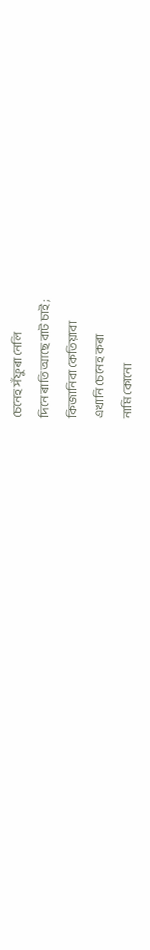চেনেহ সঁফুৰা নেলি
দিনে ৰাতি আছে বাট চাই ;
কিজানিবা কেতিয়াবা
এখানি চেনেহ কৰা
নামি কোনো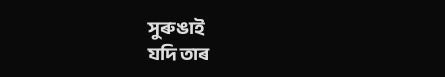সুৰুঙাই
যদি তাৰ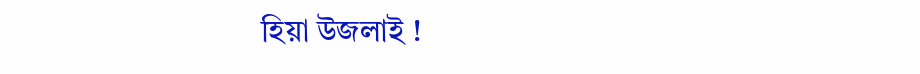হিয়া উজলাই !